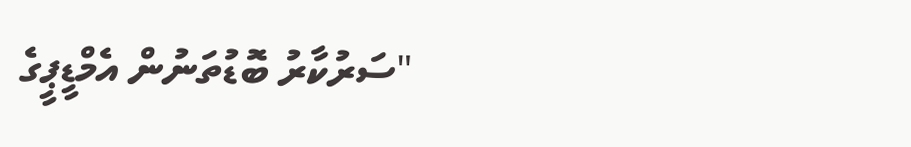"ސަރުކާރު ބޮޑުތަނުން އެމްޑީޕީގެ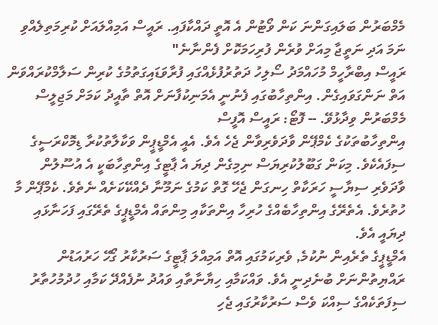މެމްބަރުން ބަލައިގަންނަ ކަން ވޯޓުން އެ އޮތީ ދައްކާފައި. ރައީސް އަމިއްލައަށް ކުރިމަތިލެއްވި ނަމަ އަދި ނަތީޖާ މިއަށް ވުރެން ފުރިހަމަކޮށް ފެންނާނެ"
ރައީސް އިބްރާހީމް މުހައްމަދު ސޯލިހު ދަތުރުފުޅެއްގައި ފުރާވަޑައިގަތުމުގެ ކުރިން ސަލާމްކުރައްވަން އަތް ނަންގަވައިގެން. އިންތިހާބުގައި ފެނުނީ އެމަނިކުފާނަށް އޮތް ތާއީދު ކަމަށް މަޖިލީސް މެމްބަރުން ވިދާޅުވޭ. -- ފޮޓޯ: ރައީސް އޮފީސް
އިންތިހާބުތަކުގެ ކެމްޕޭން ވާދަވެރިވާން ޖެހެ އެވެ. އެއީ އެމްޑީޕީން ވަކާލާތުކުރާ ޑިމޮކްރަސީގެ ސިފައެކެވެ. މިކަން ގަބޫލުކުރިޔަސް ނިމިގެން ދިޔަ އެ ޕާޓީގެ އިންތިހާބަކީ އެ އުސޫލުން ވާދަވެރި ސިޔާސީ ހަރަކާތް ހިނގަން ޖެހޭ ގޮތް ކަމުގެ ނަމޫނާ ދެއްކޭކަށެއް ނެތެވެ. ކެމްޕޭން މާ ހުތުރެވެ. އެތެރޭގެ އިންތިހާބެއްގެ ހުރިހާ އިންތަކާއި މިންތައް އެމްޑީޕީގެ ތެރޭގައި ފަހަނާޅައި ދިޔައީ އެވެ.
އެމްޑީޕީގެ ތެރެއިން ނުކުމެ, ވެރިކަމުގައި އޮތް އަމިއްލަ ޕާޓީގެ ސަރުކާރު ގޯހޭ ހަރުއަޑުން ރައްޔިތުންނަށް ބުނެދިނީ އެވެ. ވައްކަމާއި ހިޔާނާތާއި ވައުދު ނުފެއްދޭ ކަމާއި ހުދުމުހުތާރު ސިފަތަކެއްގެ ސިއްކަ ވެސް ސަރުކާރުގައި ޖެހި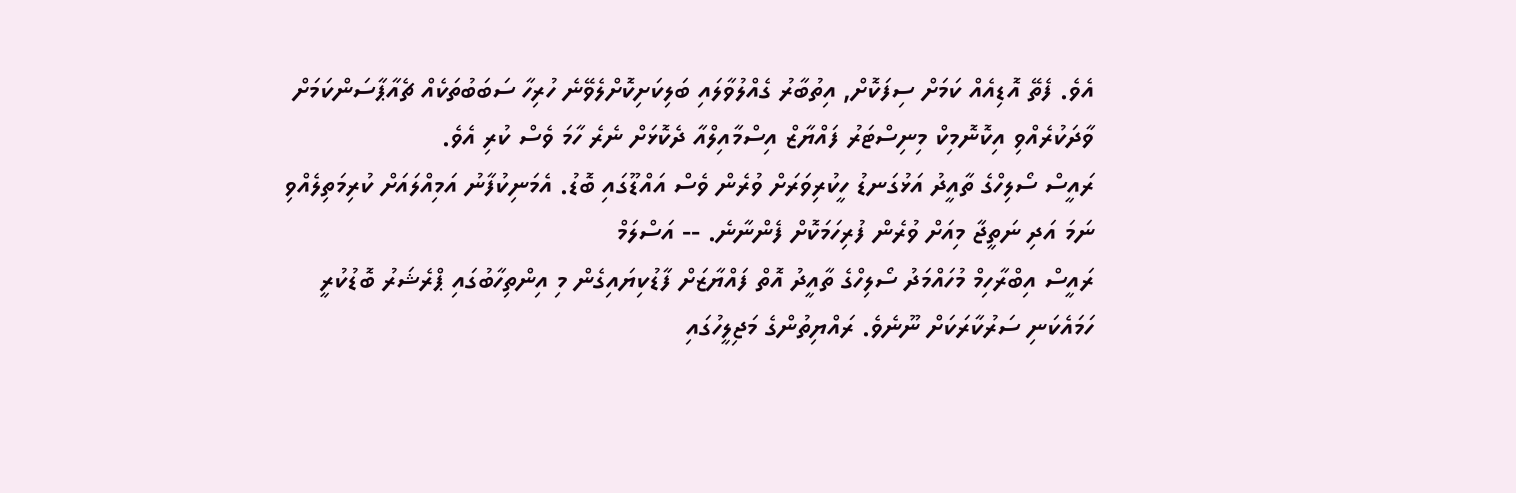އެވެ. ފެތޭ އޮޑިއެއް ކަމަށް ސިފަކޮށް, އިތުބާރު ގެއްލުވާލައި ބަލިކަށިކޮށްލެވޭނެ ހުރިހާ ސަބަބުތަކެއް ޗެއާޕާސަންކަމަށް ވާދަކުރެއްވި އިކޮނޮމިކް މިނިސްޓަރު ފައްޔާޒް އިސްމާއިލްއާ ދެކޮޅަށް ނެރެ ހާމަ ވެސް ކުރި އެވެ.
ރައީސް ސޯލިހްގެ ތާއީދު އަޅުގަނޑު ހީކުރިވަރަށް ވުރެން ވެސް އައްޑޫގައި ބޮޑު. އެމަނިކުފާނު އަމިއްލައަށް ކުރިމަތިލެއްވި ނަމަ އަދި ނަތީޖާ މިއަށް ވުރެން ފުރިހަމަކޮށް ފެންނާނެ. -- އަސްލަމް
ރައީސް އިބްރާހިމް މުހައްމަދު ސޯލިހްގެ ތާއީދު އޮތް ފައްޔާޒަށް ފާޑުކިޔައިގެން މި އިންތިހާބުގައި ޕްރެޝަރު ބޮޑުކުރީ ހަމައެކަނި ސަރުކާރަކަށް ނޫނެވެ. ރައްޔިތުންގެ މަޖިލީހުގައި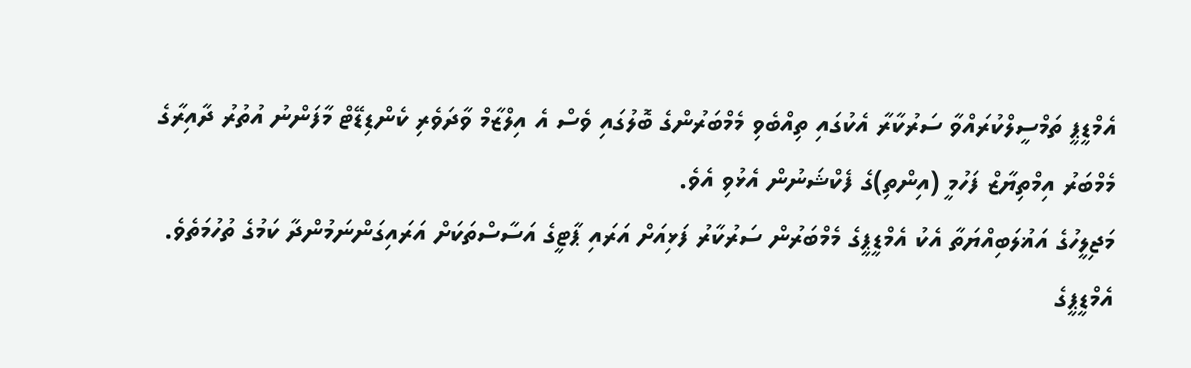އެމްޑީޕީ ތަމްސީލްކުރައްވާ ސަރުކާރާ އެކުގައި ތިއްބެވި މެމްބަރުންގެ ބޮލުގައި ވެސް އެ އިލްޒާމް ވާދަވެރި ކެންޑިޑޭޓް މާފަންނު އުތުރު ދާއިރާގެ މެމްބަރު އިމްތިޔާޒް ފަހުމީ (އިންތި)ގެ ފެކްޝަނުން އެޅުވި އެވެ.
މަޖިލީހުގެ އަޣުލަބިއްޔަތާ އެކު އެމްޑީޕީގެ މެމްބަރުން ސަރުކާރު ފަޅިއަށް އަރައި ޕާޓީގެ އަސާސްތަކަށް އަރައިގަންނަމުންދާ ކަމުގެ ތުހުމަތެވެ.
އެމްޑީޕީގެ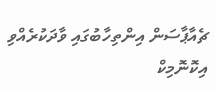ޗެއާޕާސަން އިންތިހާބުގައި ވާދަކުރެއްވި އިކޮނޮމިކް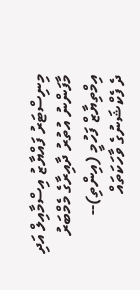މިނިސްޓަރު ފައްޔާޒު އިސްމާއިލް އަދި މާފަންނު އުތުރު ދާއިރާގެ މެމްބަރު އިމްތިޔާޒް ފަހުމީ (އިންތި)--
ދެ ފެކްޝަނުގެ ވާހަކަތައް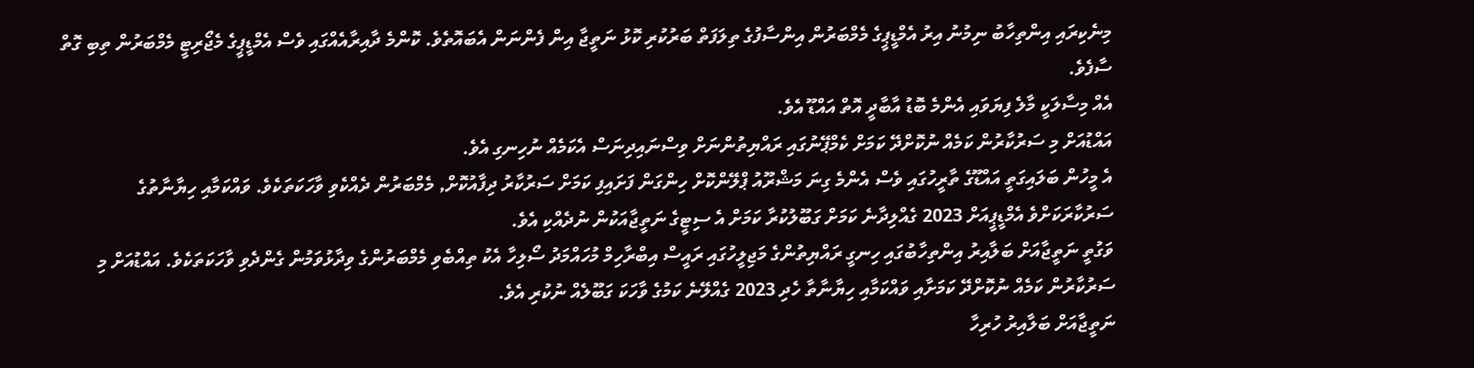މިނެކިރައި އިންތިހާބު ނިމުނު އިރު އެމްޑީޕީގެ މެމްބަރުން އިންސާފުގެ ތިލަފަތް ބަރުކުރި ކޮޅު ނަތީޖާ އިން ފެންނަން އެބައޮތެވެ. ކޮންމެ ދާއިރާއެއްގައި ވެސް އެމްޑީޕީގެ މެޖޯރިޓީ މެމްބަރުން ތިބި ގޮތް ސާފެވެ.
އެއް މިސާލަކީ މާލެ ފިޔަވައި އެންމެ ބޮޑު އާބާދީ އޮތް އައްޑޫ އެވެ.
އައްޑުއަށް މި ސަރުކާރުން ކަމެއް ނުކޮށްދޭ ކަމަށް ކެމްޕޭނުގައި ރައްޔިތުންނަށް ވިސްނައިދިނަސް އެކަމެއް ނުހިނގި އެވެ.
އެ މީހުން ބަލައިގަތީ އައްޑޫގެ ތާރީހުގައި ވެސް އެންމެ ގިނަ މަޝްރޫއު ޕްލޭންކޮށް ހިންގަން ފަށައިފި ކަމަށް ސަރުކާރު ދިފާއުކޮށް, މެމްބަރުން ދެއްކެވި ވާހަކަތަކެވެ. ވައްކަމާއި ހިޔާނާތުގެ ސަރުކާރަކަށްވެ އެމްޑީޕީއަށް 2023 ގެއްލިދާނެ ކަމަށް ގަބޫލުކުރާ ކަމަށް އެ ސިޓީގެ ނަތީޖާއަކުން ނުދެއްކި އެވެ.
ވަގުތީ ނަތީޖާއަށް ބަލާއިރު އިންތިހާބުގައި ހިނގީ ރައްޔިތުންގެ މަޖިލީހުގައި ރައީސް އިބްރާހިމް މުހައްމަދު ސޯލިހާ އެކު ތިއްބެވި މެމްބަރުންގެ ވިދާޅުވަމުން ގެންދެވި ވާހަކަތަކެވެ. އައްޑުއަށް މި ސަރުކާރުން ކަމެއް ނުކޮށްދޭ ކަމަށާއި ވައްކަމާއި ހިޔާނާތާ ހެދި 2023 ގެއްލޭނެ ކަމުގެ ވާހަކަ ގަބޫލެއް ނުކުރި އެވެ.
ނަތީޖާއަށް ބަލާއިރު ހުރިހާ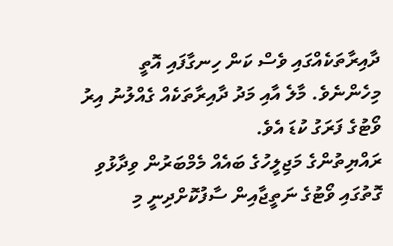ދާއިރާތަކެއްގައި ވެސް ކަން ހިނގާފައި އޮތީ މިހެންނެވެ. މާލެ އާއި މަދު ދާއިރާތަކެއް ގެއްލުނު އިރު ވޯޓުގެ ފަރަގު ކުޑަ އެވެ.
ރައްޔިތުންގެ މަޖިލީހުގެ ބައެއް މެމްބަރުން ވިދާޅުވި ގޮތުގައި ވޯޓުގެ ނަތީޖާއިން ސާފުކޮށްދިނީ މި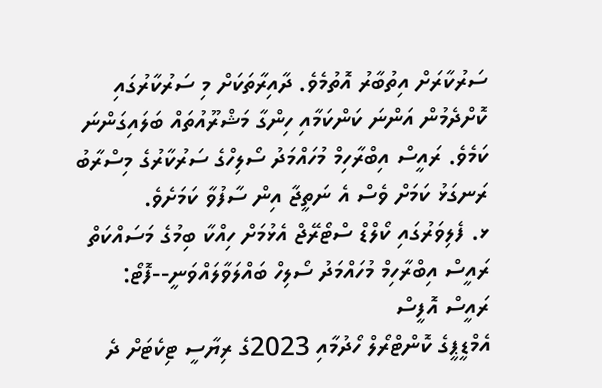ސަރުކާރަށް އިތުބާރު އޮތުމެވެ. ދާއިރާތަކަށް މި ސަރުކާރުގައި ކޮށްދެމުން އަންނަ ކަންކަމާއި ހިންގާ މަޝްރޫއުތައް ބަލައިގަންނަ ކަމެވެ. ރައީސް އިބްރާހިމް މުހައްމަދު ސޯލިހްގެ ސަރުކާރުގެ މިސްރާބު ރަނގަޅު ކަމަށް ވެސް އެ ނަތީޖާ އިން ސާފުވާ ކަމަށެވެ.
ޅ. ފެލިވަރުގައި ކޯލްޑް ސްޓޯރޭޖް އެޅުމަށް ހިއްކާ ބިމުގެ މަސައްކަތް ރައީސް އިބްރާހިމް މުހައްމަދު ސޯލިހް ބައްލަވާލައްވަނީ--ފޮޓޯ: ރައީސް އޮފީސް
އެމްޑީޕީގެ ކޮންޓްރޯލް ހޯދުމާއި 2023ގެ ރިޔާސީ ޓިކެޓަށް ދެ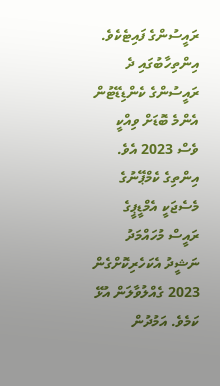ރައީސުންގެ ފައިޓެކެވެ. އިންތިހާބުގައި ދެ ރައީސުންގެ ކެންޑިޑޭޓުން އެންމެ ބޮޑަށް ވިއްކީ ވެސް 2023 އެވެ.
އިންތިގެ ކެމްޕޭނުގެ މެސެޖަކީ އެމްޑީޕީގެ ރައީސް މުހައްމަދު ނަޝީދު އެކަހެރިކޮށްގެން 2023 ގެއްލުވާލަން އުޅޭ ކަމެވެ. އަމުދުން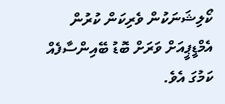ކޯލިޝަނަކުން ވެރިކަން ކުރުން އެމްޑީޕީއަށް ވަރަށް ބޮޑު ބޭއިންސާފެއް ކަމުގަ އެވެ.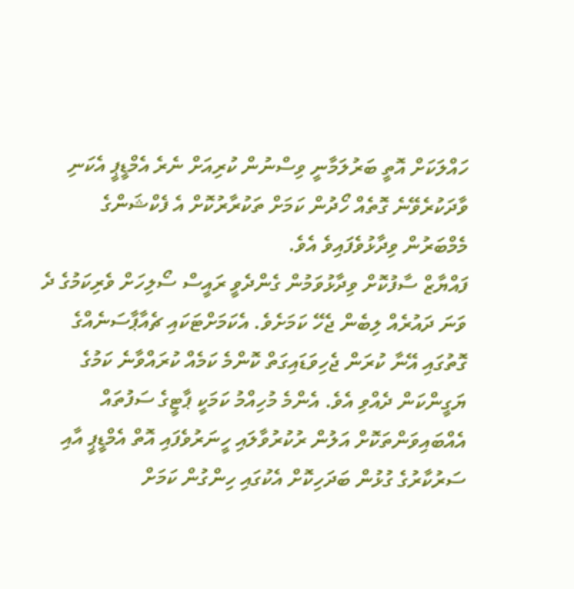ހައްލަކަށް އޮތީ ބަރުލަމާނީ ވިސްނުން ކުރިއަށް ނެރެ އެމްޑީޕީ އެކަނި ވާދަކުރެވޭނެ ގޮތެއް ހޯދުން ކަމަށް ތަކުރާރުކޮށް އެ ފެކްޝަންގެ މެމްބަރުން ވިދާޅުވެފައިވެ އެވެ.
ފައްޔާޒް ސާފުކޮށް ވިދާޅުވަމުން ގެންދެވީ ރައީސް ސޯލިހަށް ވެރިކަމުގެ ދެ ވަނަ ދައުރެއް ލިބެން ޖެހޭ ކަމަށެވެ. އެކަމަށްޓަކައި ޗެއާޕާސަނެއްގެ ގޮތުގައި އޭނާ ކުރަން ޖެހިވަޑައިގަތް ކޮންމެ ކަމެއް ކުރައްވާނެ ކަމުގެ ޔަގީންކަން ދެއްވި އެވެ. އެންމެ މުހިއްމު ކަމަކީ ޕާޓީގެ ސަފުތައް އެއްބައިވަންތަކޮށް އަލުން ރުކުރުވާލައި ހީނަރުވެފައި އޮތް އެމްޑީޕީ އާއި ސަރުކާރުގެ ގުޅުން ބަދަހިކޮށް އެކުގައި ހިންގުން ކަމަށް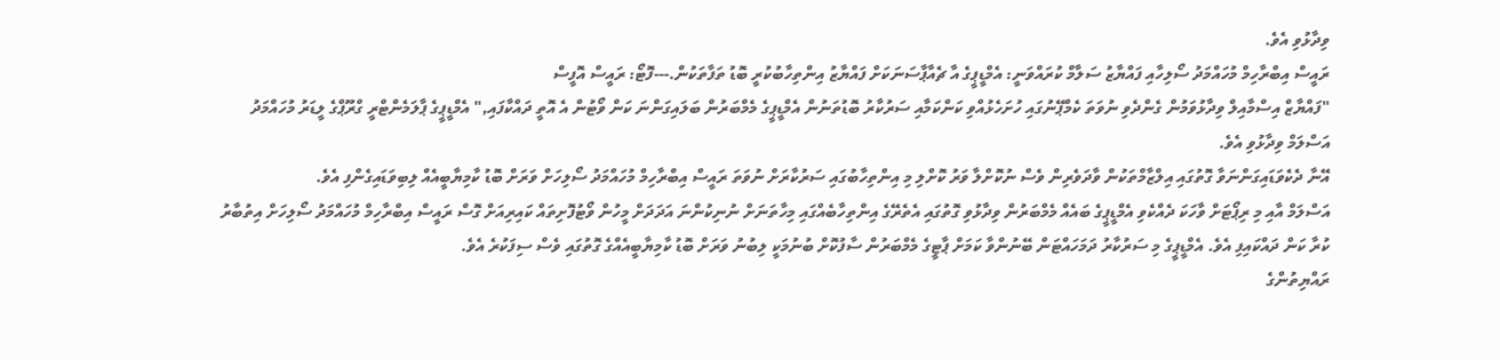ވިދާޅުވި އެވެ.
ރައީސް އިބްރާހިމް މުހައްމަދު ސޯލިހާއި ފައްޔާޒު ސަލާމް ކުރައްވަނީ: އެމްޑީޕީގެ އާ ޗެއާޕާސަނަކަށް ފައްޔާޒު އިންތިހާބުކުރީ ބޮޑު ތަފާތަކުން.---ފޮޓޯ: ރައީސް އޮފީސް
"ފައްޔާޒް އިސްމާއިލް ވިދާޅުވަމުން ގެންދެވި ނުވަތަ ކެމްޕޭނުގައި ހުށަހެޅުއްވި ކަންކަމާއި ސަރުކާރު ބޮޑުތަނުން އެމްޑީޕީގެ މެމްބަރުން ބަލައިގަންނަ ކަން ވޯޓުން އެ އޮތީ ދައްކާފައި," އެމްޑީޕީގެ ޕާލަމެންޓްރީ ގްރޫޕްގެ ލީޑަރު މުހައްމަދު އަސްލަމް ވިދާޅުވި އެވެ.
އޭނާ ދެކެވަޑައިގަންނަވާ ގޮތުގައި އިލްޒާމްތަކުން ވާދަވެރިން ވެސް ނުކޮށްލާ ވަރު ކޮށްލި މި އިންތިހާބުގައި ސަރުކާރަށް ނުވަތަ ރައީސް އިބްރާހިމް މުހައްމަދު ސޯލިހަށް ވަރަށް ބޮޑު ކާމިޔާބީއެއް ލިބިވަޑައިގެންފި އެވެ.
އަސްލަމް އާއި މި ރިޕޯޓަށް ވާހަކަ ދެއްކެވި އެމްޑީޕީގެ ބައެއް މެމްބަރުން ވިދާޅުވި ގޮތުގައި އެތެރޭގެ އިންތިހާބެއްގައި މިހާތަނަށް ނުނިކުންނަ އަދަދަށް މީހުން ވޯޓުފޮށިތައް ކައިރިއަށް ގޮސް ރައީސް އިބްރާހިމް މުހައްމަދު ސޯލިހަށް އިތުބާރު ކުރާ ކަން ދައްކައިފި އެވެ. އެމްޑީޕީގެ މި ސަރުކާރު ދަމަހައްޓަން ބޭނުންވާ ކަމަށް ޕާޓީގެ މެމްބަރުން ސާފުކޮށް ބުނުމަކީ ލިބުނު ވަރަށް ބޮޑު ކާމިޔާބީއެއްގެ ގޮތުގައި ވެސް ސިފަކުރެ އެވެ.
ރައްޔިތުންގެ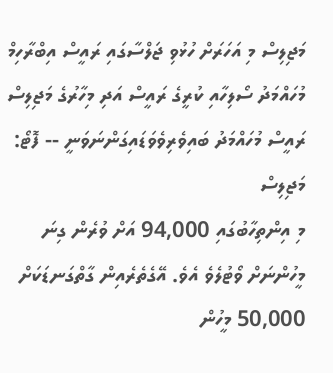މަޖިލިސް މި އަހަރަށް ހުޅުވި ޖަލްސާގައި ރައީސް އިބްރާހިމް މުހައްމަދު ސޯލިހާއި ކުރީގެ ރައީސް އަދި މިހާރުގެ މަޖިލިސް ރައީސް މުހައްމަދު ބައިވެރިވެވަޑައިގަންނަވަނީ -- ފޮޓޯ: މަޖިލިސް
މި އިންތިހާބުގައި 94,000 އަށް ވުރެން ގިނަ މީހުންނަށް ވޯޓުލެވެ އެވެ. އޭގެތެރެއިން ގާތްގަނޑަކަށް 50,000 މީހުން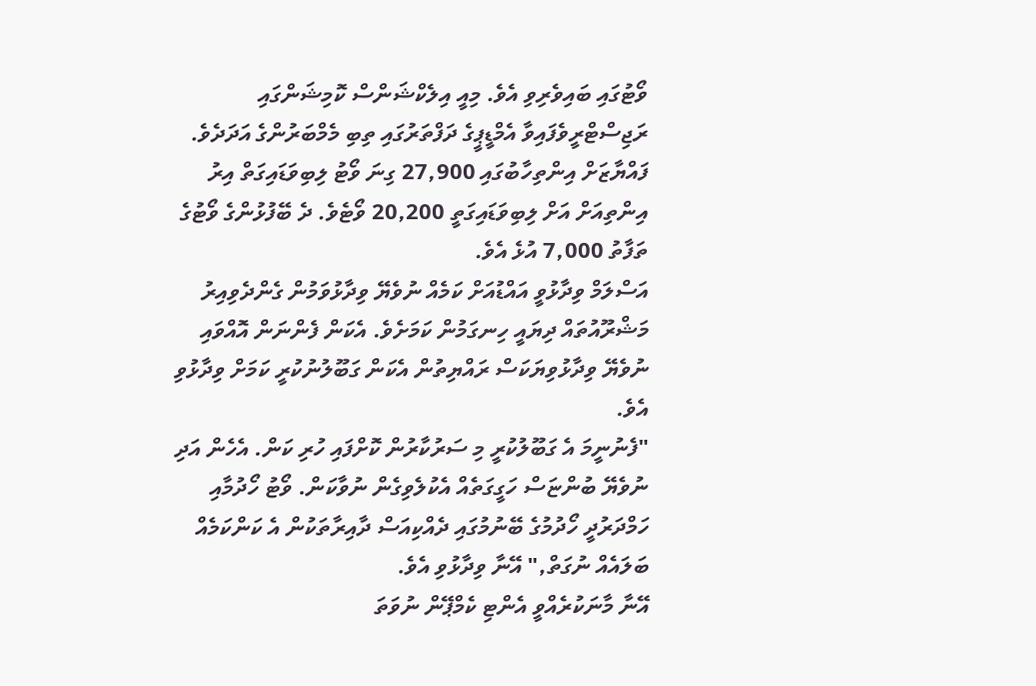ވޯޓުގައި ބައިވެރިވި އެވެ. މިއީ އިލެކްޝަންސް ކޮމިޝަންގައި ރަޖިސްޓްރީވެފައިވާ އެމްޑީޕީގެ ދަފްތަރުގައި ތިބި މެމްބަރުންގެ އަދަދެވެ. ފައްޔާޒަށް އިންތިހާބުގައި 27,900 ގިނަ ވޯޓު ލިބިވަޑައިގަތް އިރު އިންތިއަށް އަށް ލިބިވަޑައިގަތީ 20,200 ވޯޓެވެ. ދެ ބޭފުޅުންގެ ވޯޓުގެ ތަފާތު 7,000 އުޅެ އެވެ.
އަސްލަމް ވިދާޅުވީ އައްޑުއަށް ކަމެއް ނުވެޔޭ ވިދާޅުވަމުން ގެންދެވިއިރު މަޝްރޫއުތައް ދިޔައީ ހިނގަމުން ކަމަށެވެ. އެކަން ފެންނަން އޮއްވައި ނުވެޔޭ ވިދާޅުވިޔަކަސް ރައްޔިތުން އެކަން ގަބޫލުނުކުރީ ކަމަށް ވިދާޅުވި އެވެ.
"ފެނުނީމަ އެ ގަބޫލުކުރީ މި ސަރުކާރުން ކޮށްފައި ހުރި ކަން. އެހެން އަދި ނުވެޔޭ ބުންޏަސް ހަގީގަތެއް އެކުލެވިގެން ނުވާކަން. ވޯޓު ހޯދުމާއި ހަމްދަރުދީ ހޯދުމުގެ ބޭނުމުގައި ދެއްކިއަސް ދާއިރާތަކުން އެ ކަންކަމެއް ބަލައެއް ނުގަތް," އޭނާ ވިދާޅުވި އެވެ.
އޭނާ މާނަކުރެއްވީ އެންޓި ކެމްޕޭން ނުވަތަ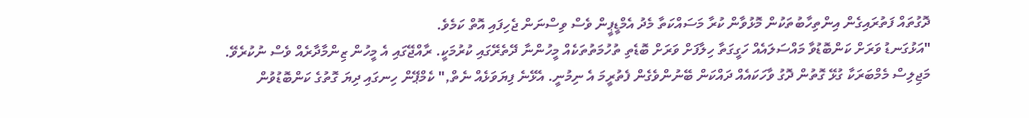ދޮގުތައް ފަތުރައިގެން އިންތިހާބުތަކުން މޮޅުވާން ކުރާ މަސައްކަތާ މެދު އެމްޑީޕީން ވެސް ވިސްނަން ޖެހިފައި އޮތް ކަމެވެ.
"އަޅުގަނޑު ވަރަށް ކަންބޮޑުވާ މައްސަލައެއް ހަގީގަތާ ހިލާފަށް ވަރަށް ބޮޑެތި ތުހުމަތުތަކެއް މީހުންނާ ދޭތެރޭގައި ކުރުމަކީ. ރާއްޖޭގައި އެ މީހުން ޒިންމާދާރެއް ވެސް ނުކުރެވޭ. މަޖިލިސް މެމްބަރަކާ ގުޅޭ ގޮތުން ދޮގު ވާހަކައެއް ދައްކަން ބޭނުންވެގެން ފެތުރީމަ އެ ނިމުނީ. އެޅޭނެ ފިޔަވަޅެއް ނެތް," ކެމްޕޭން ހިނގައި ދިޔަ ގޮތުގެ ކަންބޮޑުވުން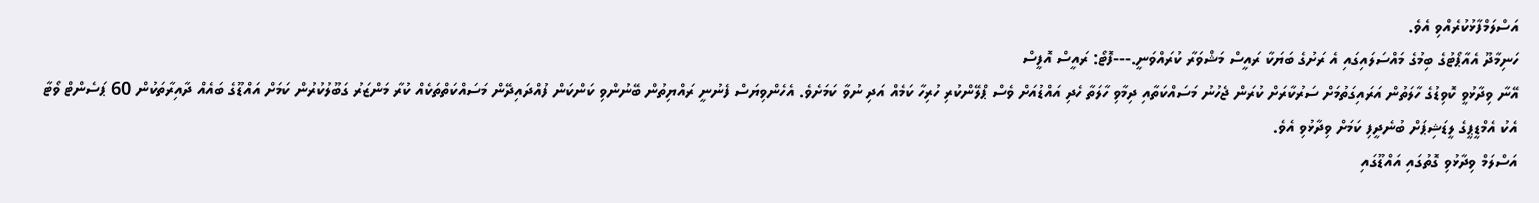އަސްލަމްފާޅުކުރެއްވި އެވެ.
ހަނިމާދޫ އެއާޕޯޓުގެ ބިމުގެ މައްސަލައިގައި އެ ރަށުގެ ބަޔަކާ ރައީސް މަޝްވަރާ ކުރައްވަނީ.---ފޮޓޯ: ރައީސް އޮފީސް
އޭނާ ވިދާޅުވީ ކޮވިޑުގެ ހާލަތުން އަރައިގަތުމަށް ސަރުކާރަށް ކުރަން ޖެހުނު މަސައްކަތާއި ދިމާވި ހާލަތާ ހެދި އައްޑުއަށް ވެސް ޕްލޭންކުރި ހުރިހާ ކަމެއް އަދި ނުވާ ކަމަށެވެ. އެހެންވިޔަސް ފެނުނީ ރައްޔިތުން ބޭނުންވި ކަންކަން ފުއްދައިދޭން މަސައްކަތްތަކެއް ކުރާ މަންޒަރު ގަބޫލުކުރުން ކަމަށް އައްޑޫގެ ބައެއް ދާއިރާތަކުން 60 ޕަސެންޓް ވޯޓާ އެކު އެމްޑީޕީގެ ލީޑަޝިޕަށް ބުނެދީފި ކަމަށް ވިދާޅުވި އެވެ.
އަސްލަމް ވިދާޅުވި ގޮތުގައި އައްޑޫގައި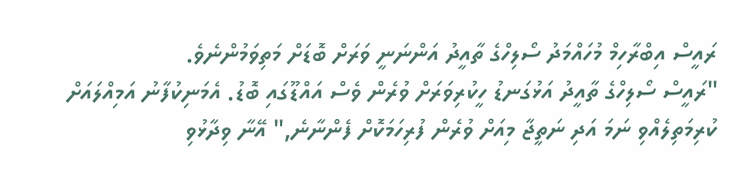ރައީސް އިބްރާހިމް މުހައްމަދު ސޯލިހްގެ ތާއީދު އަންނަނީ ވަރަށް ބޮޑަށް މަތިވަމުންނެވެ.
"ރައީސް ސޯލިހްގެ ތާއީދު އަޅުގަނޑު ހީކުރިވަރަށް ވުރެން ވެސް އައްޑޫގައި ބޮޑު. އެމަނިކުފާނު އަމިއްލައަށް ކުރިމަތިލެއްވި ނަމަ އަދި ނަތީޖާ މިއަށް ވުރެން ފުރިހަމަކޮށް ފެންނާނެ," އޭނާ ވިދާޅުވި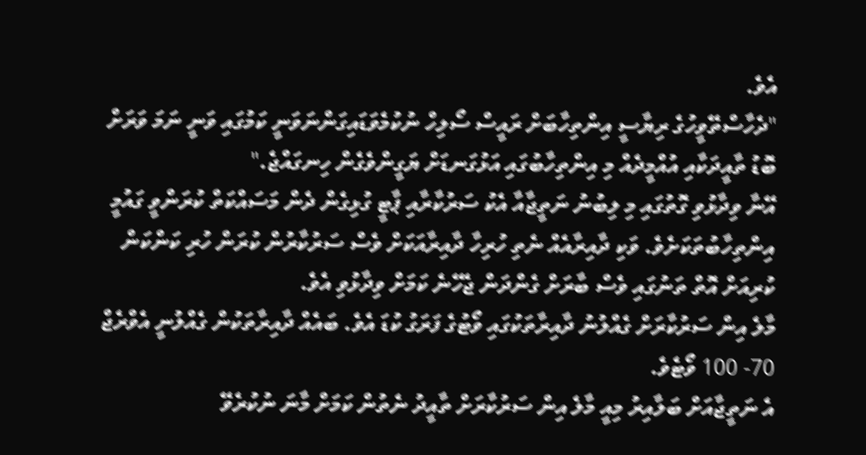އެވެ.
"ދެހާސްތޭވީހުގެ ރިޔާސީ އިންތިހާބަށް ރައީސް ސޯލިހް ނުކުމެވަޑައިގަންނަވަނީ ކަމުގައި ވަނީ ނަމަ ވަރަށް ބޮޑު ތާއީދަކާއި އުއްމީދެއް މި އިންތިހާބުގައި އަޅުގަނޑަށް ޔަގީންވެގެން ހިނގައްޖެ."
އޭނާ ވިދާޅުވި ގޮތުގައި މި ލިބުނު ނަތީޖާއާ އެކު ސަރުކާރާއި ޕާޓީ ގުޅިގެން ދެން މަސައްކަތް ކުރަންވީ ގައުމީ އިންތިހާބުތަކަށެވެ. ވަކި ދާއިރާއެއް ނެތި ހުރިހާ ދާއިރާއަކަށް ވެސް ސަރުކާރުން ކުރަން ހުރި ކަންކަން ކުރިއަށް އޮތް ތަނުގައި ވެސް ބާރަށް ގެންދަން ޖެހޭނެ ކަމަށް ވިދާޅުވި އެވެ.
މާލެ އިން ސަރުކާރަށް ގެއްލުނު ދާއިރާތަކުގައި ވޯޓުގެ ފަރަގު ކުޑަ އެވެ. ބައެއް ދާއިރާތަކުން ގެއްލުނީ އެވްރެޖް 70- 100 ވޯޓެވެ.
އެ ނަތީޖާއަށް ބަލާއިރު މިއީ މާލެ އިން ސަރުކާރަށް ތާއީދު ނެތުން ކަމަށް މާނަ ނުކުރެވޭ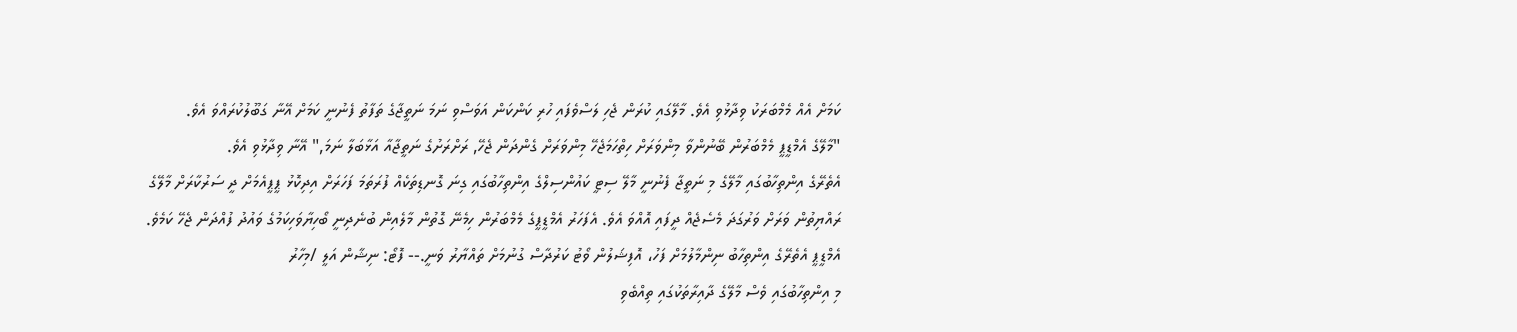ކަމަށް އެއް މެމްބަރަކު ވިދާޅުވި އެވެ. މާލޭގައި ކުރަން ޖެހި ލަސްވެފައި ހުރި ކަންކަން އަވަސްވި ނަމަ ނަތީޖާގެ ތަފާތު ފެނުނީ ކަމަށް އޭނާ ގަބޫލުކުރައްވަ އެވެ.
"މާލޭގެ އެމްޑީޕީ މެމްބަރުން ބޭނުންވާ މިންވަރަށް ހިތްހަމަޖެހޭ މިންވަރަށް ގެންދަން ޖެހޭ, ރަށްރަށުގެ ނަތީޖާއާ އަޅާބަލާ ނަމަ," އޭނާ ވިދާޅުވި އެވެ.
އެތެރޭގެ އިންތިހާބުގައި މާލޭގެ މި ނަތީޖާ ފެނުނީ މާލޭ ސިޓީ ކައުންސިލްގެ އިންތިހާބުގައި ގިނަ ގޮނޑިތަކެއް ފުރަތަމަ ފަހަރަށް އިދިކޮޅު ޕީޕީއެމަށް ދީ ސަރުކާރަށް މާލޭގެ ރައްޔިތުން ވަރަށް ވަރުގަދަ މެސެޖެއް ދީފައި އޮއްވަ އެވެ. އެފަހަރު އެމްޑީޕީގެ މެމްބަރުން ހިމެނޭ ގޮތުން މާލެއިން ބުނެދިނީ ބޯހިޔާވަހިކަމުގެ ވައުދު ފުއްދަން ޖެހޭ ކަމެވެ.
އެމްޑީޕީ އެތެރޭގެ އިންތިހާބު ނިންމާލުމަށް ފަހު، އޮފިޝަލުން ވޯޓު ކަރުދާސް ގުނުމަށް ތައްޔާރު ވަނީ.-- ފޮޓޯ: ނިޝާން އަލީ /މިހާރު
މި އިންތިހާބުގައި ވެސް މާލޭގެ ދާއިރާތަކުގައި ތިއްބެވި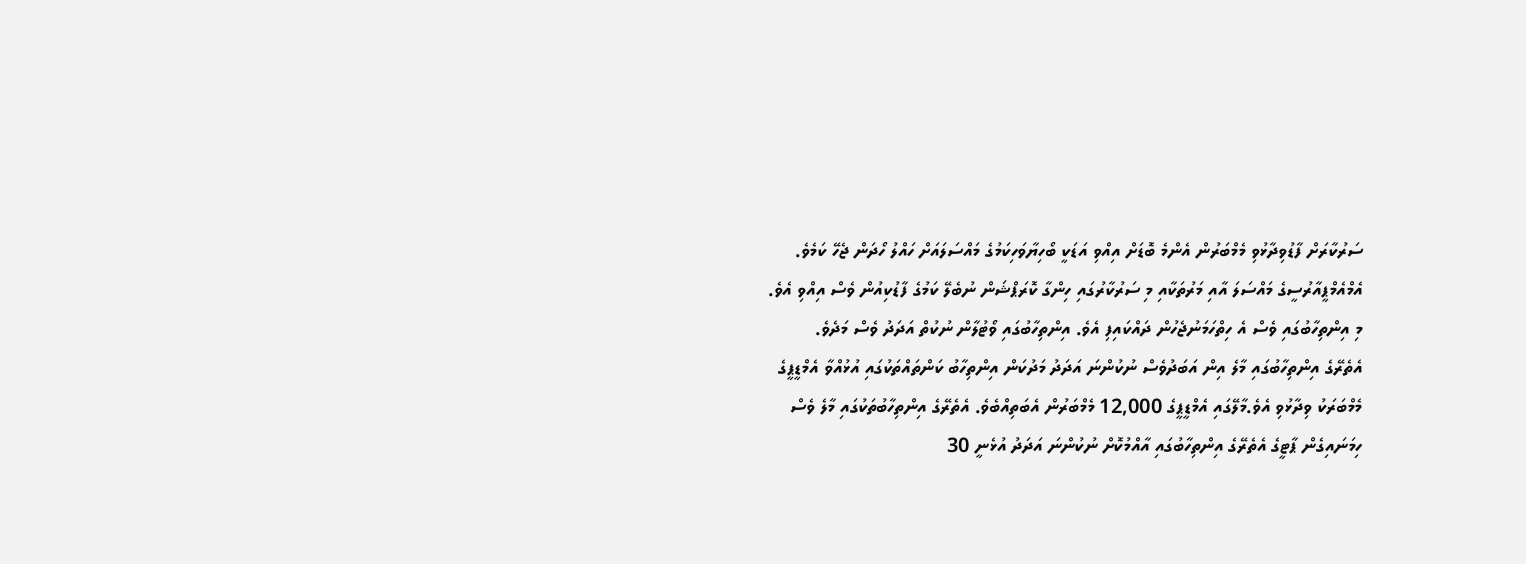ސަރުކާރަށް ފާޑުވިދާޅުވި މެމްބަރުން އެންމެ ބޮޑަށް އިއްވި އަޑަކީ ބޯހިޔާވަހިކަމުގެ މައްސަލައަށް ހައްލު ހޯދަން ޖެހޭ ކަމެވެ. އެމްއެމްޕީއާރުސީގެ މައްސަލަ އާއި މަރުތަކާއި މި ސަރުކާރުގައި ހިންގާ ކޮރަޕްޝަން ނުބެލޭ ކަމުގެ ފާޑުކިއުން ވެސް އިއްވި އެވެ.
މި އިންތިހާބުގައި ވެސް އެ ހިތްހަމަނުޖެހުން ދައްކައިފި އެވެ. އިންތިހާބުގައި ވޯޓުލާން ނުކުތް އަދަދު ވެސް މަދެވެ.
އެތެރޭގެ އިންތިހާބުގައި މާލެ އިން އަބަދުވެސް ނުކުންނަ އަދަދު މަދުކަން އިންތިހާބު ކަންތައްތަކުގައި އުޅުއްވާ އެމްޑީޕީގެ މެމްބަރަކު ވިދާޅުވި އެވެ.މާލޭގައި އެމްޑީޕީގެ 12,000 މެމްބަރުން އެބަތިއްބެވެ. އެތެރޭގެ އިންތިހާބުތަކުގައި މާލެ ވެސް ހިމަނައިގެން ޕާޓީގެ އެތެރޭގެ އިންތިހާބުގައި އާއްމުކޮށް ނުކުންނަ އަދަދު އުޅެނީ 30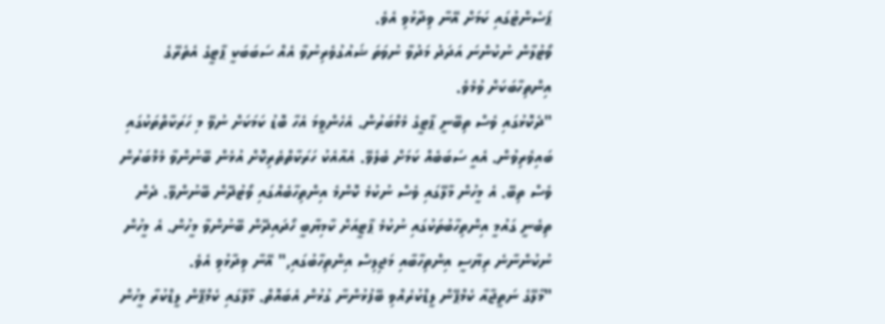ޕަސެންޓުގައި ކަމަށް އޭނާ ވިދާޅުވި އެވެ.
ވޯޓުލާން ނުކުންނަ އަދަދު މަދުވާ ނުވަތަ ޝައުގުވެރިނުވާ އެއް ސަބަބަކީ ޕާޓީގެ އެތެރޭގެ އިންތިހާބަކަށް ވުމެވެ.
"ދެކޮޅުގައި ވެސް ތިބޭނީ ޕާޓީގެ މެމްބަރުން. އެހެންވީމަ އެހާ ބޮޑު ކަމަކަށް ނުވޭ މި ހަރަކާތްތަކުގައި ބައިވެރިވުން. އެއީ ސަބަބެއް ކަމަށް ބެލެވޭ. އެއާއެކު ހަރަކާތްތެރިކޮށް އުޅެން ބޭނުންވާ މެމްބަރުން ވެސް ތިބޭ. އެ މީހުން މާލޭގައި ވެސް ނުކުމެ ކޮންމެ އިންތިހާބެއްގައި ވޯޓުދޭން ބޭނުންވޭ. ދެން ތިބެނީ ގައުމީ އިންތިހާބުތަކުގައި ނުކުމެ ޕާޓީއަށް ކާމިޔާބީ ހޯދައިދޭން ބޭނުންވާ މީހުން. އެ މީހުން ނުކުންނާނެ ރިޔާސީ އިންތިހާބާއި މަޖިލިސް އިންތިހާބުގައި," އޭނާ ވިދާޅުވި އެވެ.
"މާލޭގެ ނަތީޖާއާ ކެމްޕޭން ލީޑްކުރެއްވި ބޭފުޅުންނާ ގުޅުން އެބައޮތް. މާލޭގައި ކެމްޕޭން ލީޑްކުރާ މީހުން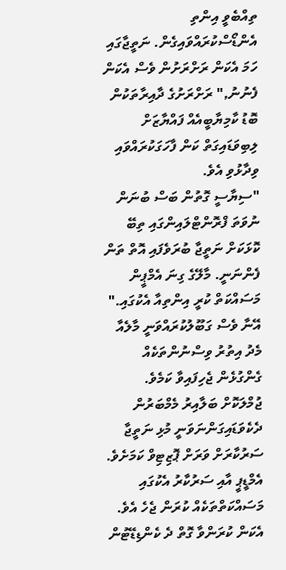ތިއްބެވީ އިންތި އެންޑޯސްކުރައްވައިގެން. ނަތީޖާގައި ހަމަ އެކަން ރަށްރަށުން ވެސް އެކަން ފެނުނު," ރަށްރަށުގެ ދާއިރާތަކުން ބޮޑު ކާމިޔާބީއެއް ފައްޔާޒަށް ލިބިވަޑައިގަތް ކަން ފާހަގަކުރައްވައި ވިދާޅުވި އެވެ.
"ސިޔާސީ ގޮތުން ބަސް ބުނަން ނުވަތަ ފްރޮންޓްލައިންގައި ތިބޭ ކޮޅަކަށް ނަތީޖާ ބުރަވެފައި އޮތް ތަން ފެންނަނީ. މާލޭގެ ގިނަ އެމްޕީން މަސައްކަތް ކުރީ އިންތިއާ އެކުގައި."
އޭނާ ވެސް ގަބޫލުކުރައްވަނީ މާލެއާ މެދު އިތުރު ވިސްނުންތަކެއް ގެންގުޅެން ޖެހިފައިވާ ކަމެވެ.
ޖުމްލަކޮށް ބަލާއިރު މެމްބަރުން ދެކެވަޑައިގަންނަވަނީ މުޅި ނަތީޖާ ސަރުކާރަށް ވަރަށް ޕޮޒިޓިވް ކަމަށެވެ. އެމްޑީޕީ އާއި ސަރުކާރު އެކުގައި މަސައްކަތްތަކެއް ކުރަން ޖެހެ އެވެ. އެކަން ކުރަންވާ ގޮތް ދެ ކެންޑިޑޭޓުން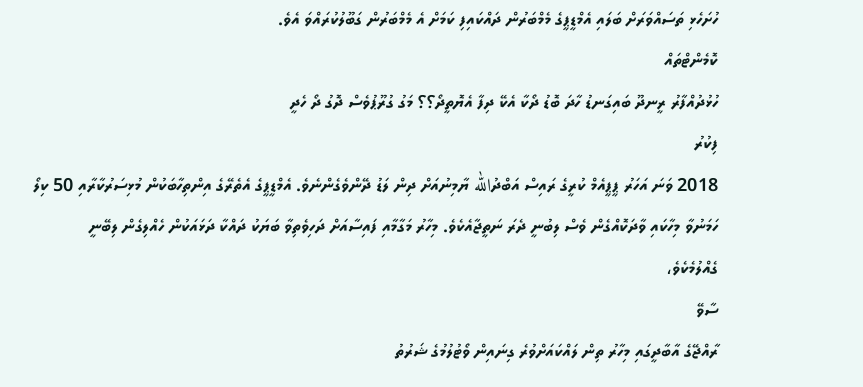ހުށަހެޅި ތަސައްވަރަށް ބަލައި އެމްޑީޕީގެ މެމްބަރުން ދައްކައިފި ކަމަށް އެ މެމްބަރުން ގަބޫލުކުރައްވަ އެވެ.
ކޮމެންޓްތައް
ހުޅުދުއްފާރު ރީނދޫ ބައިގަނޑު ހާދަ ބޮޑު ދޯކާ އެކޭ ދިފާ އެޔޮތީދޯ؟؟ މަގު ގުރޫޕުވެސް ދޮގު ދޯ ހެދީ
ފިކުރު
2018 ވަނަ އަހަރު ޕީޕީއެމް ކުރީގެ ރައިސް އަބްދުالله ޔާމިނުއަށް ދިން ލަޑު ދޭންވެގެންނެވެ. އެމްޑީޕީގެ އެތެރޭގެ އިންތިހާބަކުން މުޅިސަރުކާރާއި 50 ކިލޯ ހަމަނުވާ މިހާކައި ވާދަކޮއްގެން ވެސް ލިބުނީ ދެރަ ނަތީޖާއެކެވެ. މިހާރު މަގާމާއި ފައިސާއަށް ދަހިވެތިވާ ބަޔަކު ދައްކާ ދަޅައަކުން ހެއްލިގެން ލިބޭނީ ގެއްލުމެކެވެ،
ސާވޭ
ރާއްޖޭގެ އާބާދީގައި މިހާރު ތިން ލައްކައަށްވުރެ ގިނައިން ވޯޓުލުމުގެ ޝަރުތު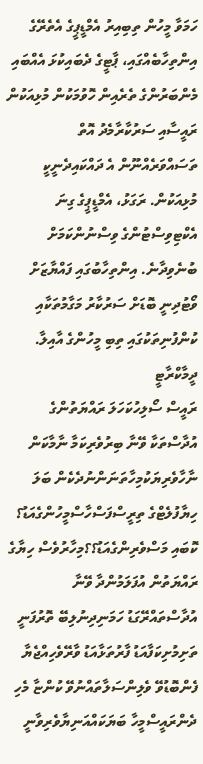ހަމަވާ މީހުން ތިބިއިރު އެމްޑީޕީގެ އެތެރޭގެ އިންތިހާބެއްގައި، ޕާޓީގެ ދެބައިކުޅަ އެއްބައި މެންބަރުންގެ ތެރެއިން ހޮވުމަކުން މުޅިއަކުން ރައީސާއި ސަރުކާރާމެދު އޮތް ތަސައްވަރެއްނޫން އެ ދައްކައިދެނީކީ މުޅިއަކުން. ރަގަޅު، އެމްޑީޕީގެ ގިނަ އެކްޓިވިސްޓުންގެ ވިސްނުންކަމަށް ބުނެވިދާނެ. އިންތިހާބުގައި ފައްޔާޒަށް ވޯޓުދިނީ ބޮޑަށް ސަރުކާރު މަގާމުތަކާއި ކުންފުނިތަކުގައި ތިބި މީހުންގެ އާއިލާ.
ދީމާކްރާޓީ
ރައީސް ސޯލިހުކަހަލަ ރައްޔަތުންގެ އުދާސްތަކާ ވޭނާ ބިރުވެރިކަމާ ނާމާކަން ނާހާވެރިޔަކުމިހާތަނަންނުދެކެން ބަލަ ހިޔާފުލެޓްގެ ތިރީސްފަސްހާސްމީހުންގެއަޑު؟ ކޮބައި މަސްވެރިންގެއަޑު؟؟މިހާރުވެސް ހިޔާގެ ރައްޔަތުން އުފަލަމުންދާ ވޭނާ އުދާސްތައްރޭގަޑު ހަމަނިދިނުލިބޭ ތޮރުފަނީ ތަށިމުށިކަފާއަޑު ފާރުތަޅާއަޑު ވާރޭވެހިއްޖެޔާ ފެންބޮޑުވޭ ވެލިންސަލާތައްނުވޭ ކުންޏާ މެހި ދެންރައީސްމީހާ ބަޔަކައްއަނިޔާވެރިވާނީ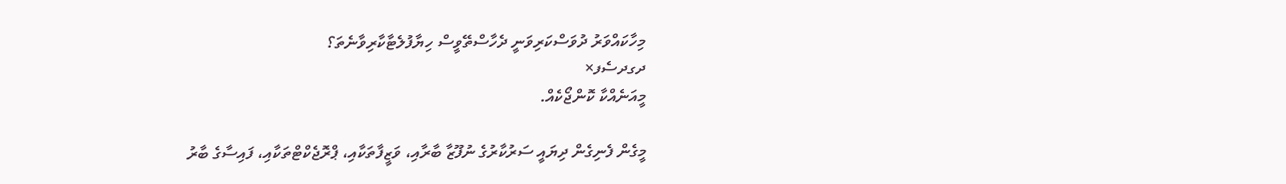މިހާކައްވަރު ދުވަސްކަރިވަނީ ދެހާސްތޭވީސް ހިޔާފުލެޓާކާރިވާނެތަ؟
ދގދސެފ×
މީއަނެއްކާ ކޮންޖޯކެއް.

މީގެން ފެނިގެން ދިޔައީ ސަރުކާރުގެ ނުފޫޒާ ބާރާއި، ވަޒީފާތަކާއި، ޕްރޮޖެކްޓްތަކާއި، ފައިސާގެ ބާރު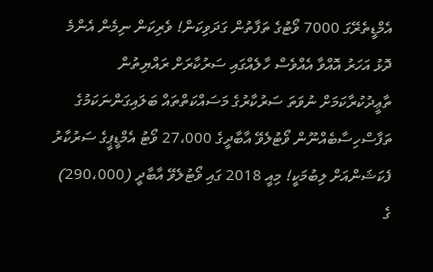އެމްޑީތެރޭގަ 7000 ވޯޓުގެ ތަފާތުން ގަދަވިކަން! ވެރިކަން ނިމެން އެންމެ ދޮޅު އަހަރު އޮއްވާ އެއްވެސް ހާލެއްގައި ސަރުކާރަށް ރައްޔިތުން ތާޢީދުކުރާކަމަށް ނުވަތަ ސަރުކާރުގެ މަސައްކަތްތައް ބަލައިގަންނަކަމުގެ ތަފާސްހިސާބެއްނޫން ވޯޓުލެވޭ އާބާދީގެ 27،000 ވޯޓު އެމްޑީޕީގެ ސަރުކާރު ފެކަޝަންއަށް ލިބުމަކީ! މިއީ 2018 ގައި ވޯޓުލެވޭ އާބާދީ (290،000) ގެ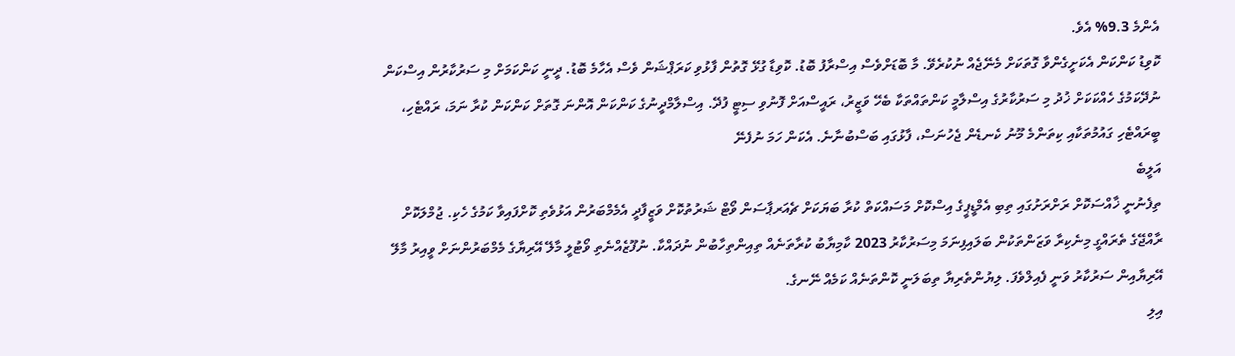އެންމެ 9.3% އެވެ.
ކޮވިޑު ކަންކަން އެކަށީގެންވާ ގޮތަކަށް މެނޭޖެއް ނުކުރެވޭ. މާ ބޮޑަށްވެސް އިސްރާފު ބޮޑު. ކޮވިޑާ ގުޅޭ ގޮތުން ފާޅުވި ކަރަޕްޝަން ވެސް އެހާމެ ބޮޑު. ދީނީ ކަންކަމަށް މި ސަރުކާރުން އިސްކަން ނުދޭކަމުގެ ހެއްކަކަށް ޚުދު މި ސަރުކާރުގެ އިސްލާމީ ކަންތައްތަކާ ބެހޭ ވަޒީރު، ރައީސްއަށް ފޮނުވި ސިޓީ ފުދޭ. އިސްލާމްދީނުގެ ކަންކަން އޮންނަ ގޮތަށް ކަންކަން ކުރާ ނަމަ، ރައްޓެހި، ބީރައްޓެހި ގައުމުތަކާއި ކިތަންމެ މޫނު ކެނޑެން ޖެހުނަސް، ފާޅުގައި ބަސްބުނާނެ. އެކަން ހަމަ ނުފެނޭ
އަލީބެ
ތިފެނުނީ ޚާއްސަކޮށް ރަށްރަށުގައި ތިބި އެމްޑީޕީގެ އިސްކޮށް މަސައްކަތް ކުރާ ބަޔަކަށް ޗެއަރޕާސަން ވޯޓް ޝަރުތުކޮށް ވަޒީފާދީ އެމެމްބަރުން އަޅުވެތި ކޮށްފައިވާ ކަމުގެ ހެކި. ޖުމްލަކޮށް ރާއްޖޭގެ ތެރައްގީ މިނެކިރާ ވަޒަންތަކުން ބަލައިފިނަމަ މިސަރުކާރު 2023 ކާމިޔާބު ކުރާތަނެއް ތިއިންތިހާބުން ނުދައްކާ. ނުފޫޒެއްނެތި ވޯޓުލީ މާލޭ އޭރިޔާގެ މެމްބަރުންނަށް ވީއިރު މާލޭ އޭރިޔާއިން ސަރުކާރު ވަނީ ފެއިލްވެފަ. ލިޔުންތެރިޔާ ތިބަލަނީ ކޮންތަނެއް ކަމެއް ނޭނގެ.
އިލި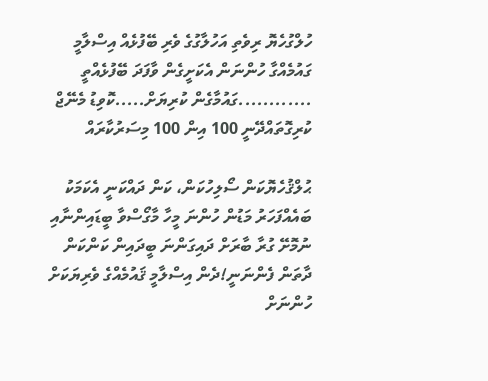ހުލްގުހެޔޮ ރިވެތި އަހުލާގުގެ ވެރި ބޭފުޅެއް އިސްލާމީ ގައުމެއްގާ ހުންނަން އެކަށީގެން ވާފަދަ ބޭފުޅެއްތީ ............ގައުމާގެން ކުރިޔަށް.....ކޮވިޑު މެނޭޖް ކުރިގޮތައްދޭނީ 100 އިން 100 މިސަރުކާރައް

ޙުލްޤުހެޔޮކަން ސޯލިހުކަން، ކަން ދައްކަނީ އެކަމަކު ބައެއްފަހަރު މަޑުން ހުންނަ މީހާ މާގޯސްވާ ބީޑައިންނާއި ނުމޮށޭ ގުރާ ބާރަށް ދައިގަންނަ ބީދައިން ކަންކަން ދާތަން ފެންނަނީ!ދެން އިސްލާމީ ޤައުމެއްގެ ވެރިޔަކަށް ހުންނަށް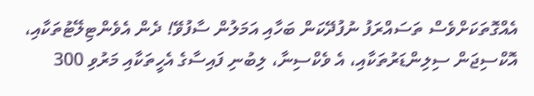އެއްގޮތަކަށްވެސް ތަސައްރަފު ނުފުދޭކަން ބަހާއި އަމަލުން ސާފުވޭ! ދެން އެވެންޓިލޭޓުތަކާއި، އޮކްސިޖަން ސިލިންޑަރުތަކާއި، އެ ވެކްސިނާ، ލިބުނި ފައިސާގެ އެހީތަކާއި މަރުވި 300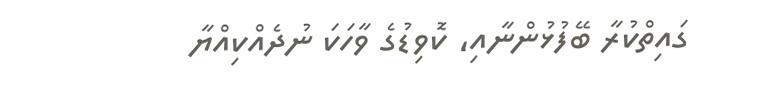ގައިތްކުރާ ބޭފުޅުންނާއި، ކޮވިޑުގެ ވާހަކަ ނުދެއްކިއްޔާ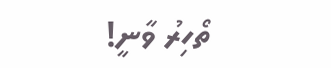ތޯހިރު ވާނީ!